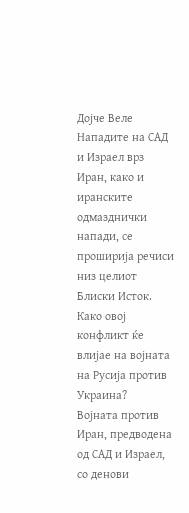Дојче Веле
Нападите на САД и Израел врз Иран, како и иранските одмазднички напади, се проширија речиси низ целиот Блиски Исток. Како овој конфликт ќе влијае на војната на Русија против Украина?
Војната против Иран, предводена од САД и Израел, со денови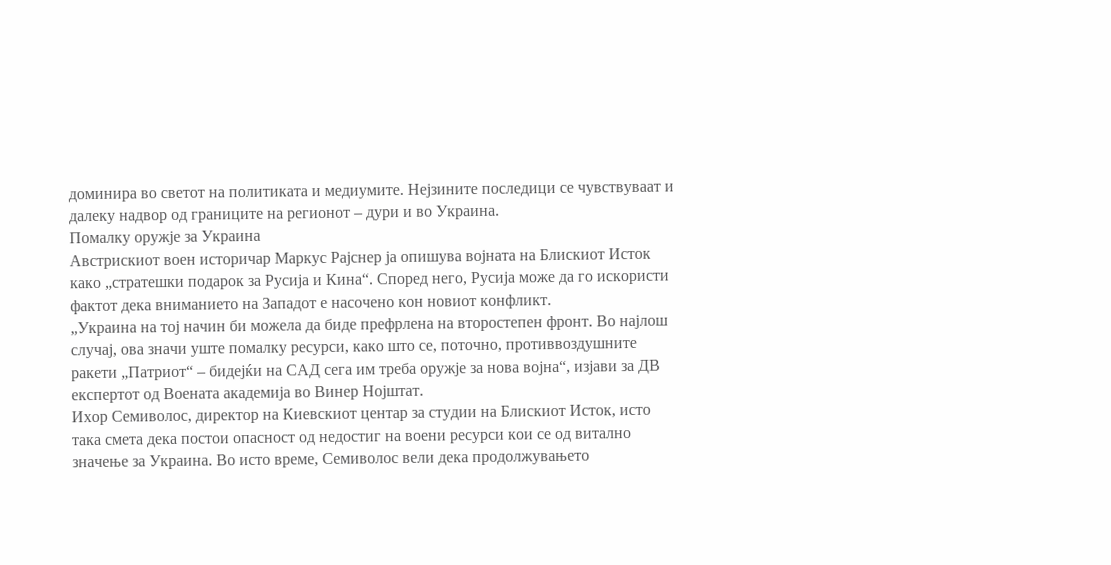доминира во светот на политиката и медиумите. Нејзините последици се чувствуваат и далеку надвор од границите на регионот – дури и во Украина.
Помалку оружје за Украина
Австрискиот воен историчар Маркус Рајснер ја опишува војната на Блискиот Исток како „стратешки подарок за Русија и Кина“. Според него, Русија може да го искористи фактот дека вниманието на Западот е насочено кон новиот конфликт.
„Украина на тој начин би можела да биде префрлена на второстепен фронт. Во најлош случај, ова значи уште помалку ресурси, како што се, поточно, противвоздушните ракети „Патриот“ – бидејќи на САД сега им треба оружје за нова војна“, изјави за ДВ експертот од Воената академија во Винер Нојштат.
Ихор Семиволос, директор на Киевскиот центар за студии на Блискиот Исток, исто така смета дека постои опасност од недостиг на воени ресурси кои се од витално значење за Украина. Во исто време, Семиволос вели дека продолжувањето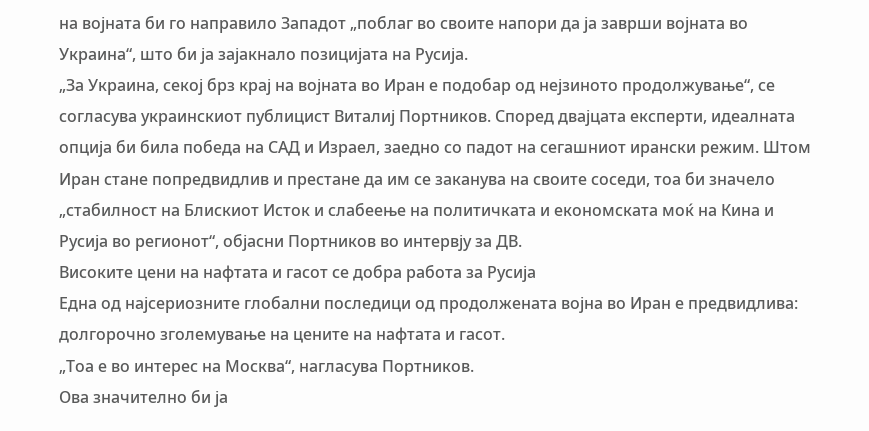на војната би го направило Западот „поблаг во своите напори да ја заврши војната во Украина“, што би ја зајакнало позицијата на Русија.
„За Украина, секој брз крај на војната во Иран е подобар од нејзиното продолжување“, се согласува украинскиот публицист Виталиј Портников. Според двајцата експерти, идеалната опција би била победа на САД и Израел, заедно со падот на сегашниот ирански режим. Штом Иран стане попредвидлив и престане да им се заканува на своите соседи, тоа би значело „стабилност на Блискиот Исток и слабеење на политичката и економската моќ на Кина и Русија во регионот“, објасни Портников во интервју за ДВ.
Високите цени на нафтата и гасот се добра работа за Русија
Една од најсериозните глобални последици од продолжената војна во Иран е предвидлива: долгорочно зголемување на цените на нафтата и гасот.
„Тоа е во интерес на Москва“, нагласува Портников.
Ова значително би ја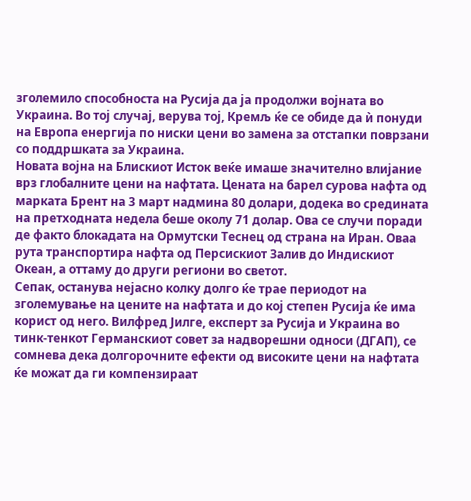зголемило способноста на Русија да ја продолжи војната во Украина. Во тој случај, верува тој, Кремљ ќе се обиде да ѝ понуди на Европа енергија по ниски цени во замена за отстапки поврзани со поддршката за Украина.
Новата војна на Блискиот Исток веќе имаше значително влијание врз глобалните цени на нафтата. Цената на барел сурова нафта од марката Брент на 3 март надмина 80 долари, додека во средината на претходната недела беше околу 71 долар. Ова се случи поради де факто блокадата на Ормутски Теснец од страна на Иран. Оваа рута транспортира нафта од Персискиот Залив до Индискиот Океан, а оттаму до други региони во светот.
Сепак, останува нејасно колку долго ќе трае периодот на зголемување на цените на нафтата и до кој степен Русија ќе има корист од него. Вилфред Јилге, експерт за Русија и Украина во тинк-тенкот Германскиот совет за надворешни односи (ДГАП), се сомнева дека долгорочните ефекти од високите цени на нафтата ќе можат да ги компензираат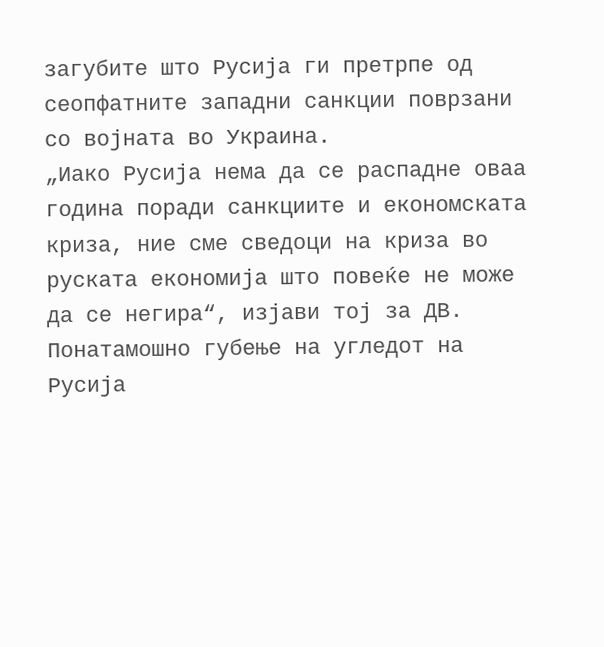загубите што Русија ги претрпе од сеопфатните западни санкции поврзани со војната во Украина.
„Иако Русија нема да се распадне оваа година поради санкциите и економската криза, ние сме сведоци на криза во руската економија што повеќе не може да се негира“, изјави тој за ДВ.
Понатамошно губење на угледот на Русија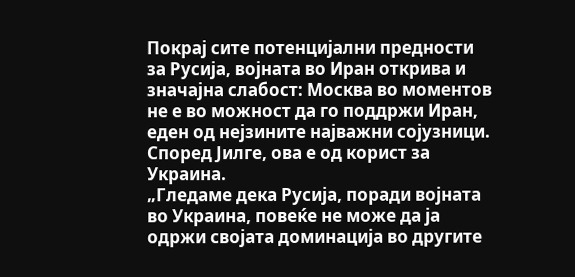Покрај сите потенцијални предности за Русија, војната во Иран открива и значајна слабост: Москва во моментов не е во можност да го поддржи Иран, еден од нејзините најважни сојузници. Според Јилге, ова е од корист за Украина.
„Гледаме дека Русија, поради војната во Украина, повеќе не може да ја одржи својата доминација во другите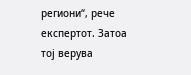региони“, рече експертот. Затоа тој верува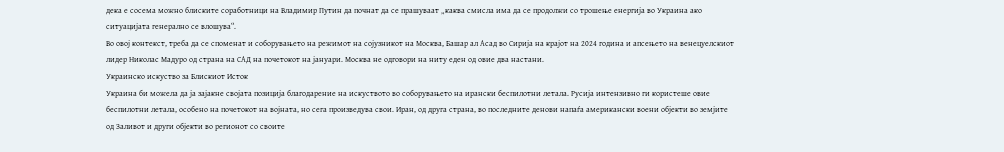дека е сосема можно блиските соработници на Владимир Путин да почнат да се прашуваат „каква смисла има да се продолжи со трошење енергија во Украина ако ситуацијата генерално се влошува“.
Во овој контекст, треба да се споменат и соборувањето на режимот на сојузникот на Москва, Башар ал Асад во Сирија на крајот на 2024 година и апсењето на венецуелскиот лидер Николас Мадуро од страна на САД на почетокот на јануари. Москва не одговори на ниту еден од овие два настани.
Украинско искуство за Блискиот Исток
Украина би можела да ја зајакне својата позиција благодарение на искуството во соборувањето на ирански беспилотни летала. Русија интензивно ги користеше овие беспилотни летала, особено на почетокот на војната, но сега произведува свои. Иран, од друга страна, во последните денови напаѓа американски воени објекти во земјите од Заливот и други објекти во регионот со своите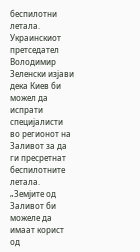беспилотни летала.
Украинскиот претседател Володимир Зеленски изјави дека Киев би можел да испрати специјалисти во регионот на Заливот за да ги пресретнат беспилотните летала.
„Земјите од Заливот би можеле да имаат корист од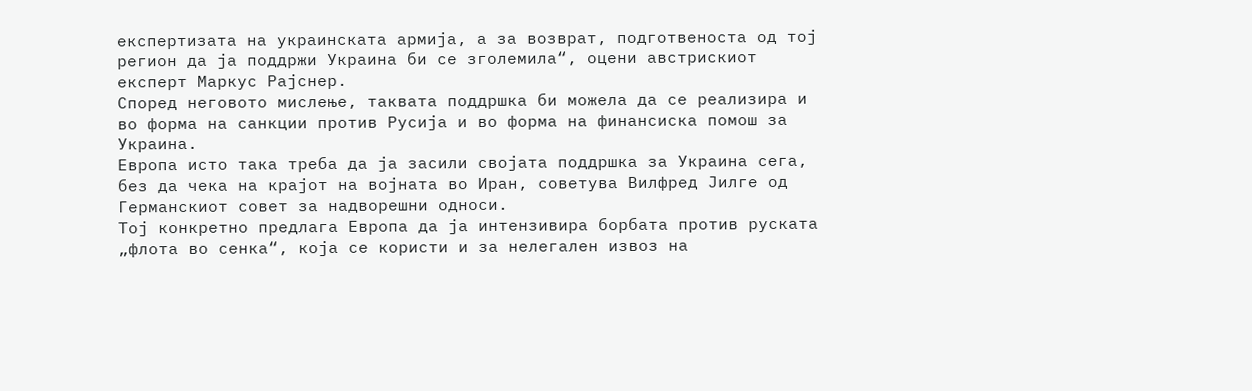експертизата на украинската армија, а за возврат, подготвеноста од тој регион да ја поддржи Украина би се зголемила“, оцени австрискиот експерт Маркус Рајснер.
Според неговото мислење, таквата поддршка би можела да се реализира и во форма на санкции против Русија и во форма на финансиска помош за Украина.
Европа исто така треба да ја засили својата поддршка за Украина сега, без да чека на крајот на војната во Иран, советува Вилфред Јилге од Германскиот совет за надворешни односи.
Тој конкретно предлага Европа да ја интензивира борбата против руската „флота во сенка“, која се користи и за нелегален извоз на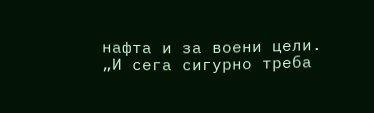нафта и за воени цели.
„И сега сигурно треба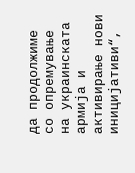да продолжиме со опремување на украинската армија и активирање нови иницијативи“,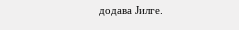додава Јилге.